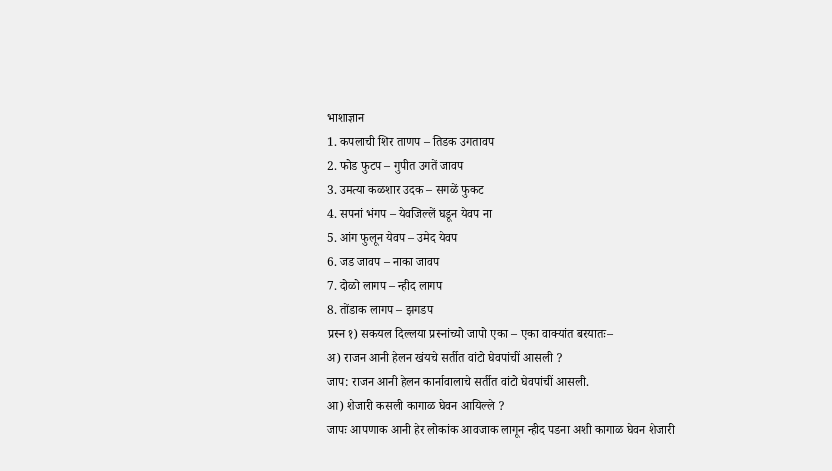भाशाज्ञान
1. कपलाची शिर ताणप – तिडक उगतावप
2. फोड फुटप – गुपीत उगतें जावप
3. उमत्या कळशार उदक – सगळें फुकट
4. सपनां भंगप – येवजिल्लें घडून येवप ना
5. आंग फुलून येवप – उमेद येवप
6. जड जावप – नाका जावप
7. दोळो लागप – न्हीद लागप
8. तोंडाक लागप – झगडप
प्रस्न १) सकयल दिल्लया प्रस्नांच्यो जापो एका – एका वाक्यांत बरयातः–
अ) राजन आनी हेलन खंयचे सर्तीत वांटो घेवपांचीं आसली ?
जाप: राजन आनी हेलन कार्नावालाचे सर्तीत वांटो घेवपांचीं आसली.
आ) शेजारी कसली कागाळ घेवन आयिल्ले ?
जापः आपणाक आनी हेर लोकांक आवजाक लागून न्हीद पडना अशी कागाळ घेवन शेजारी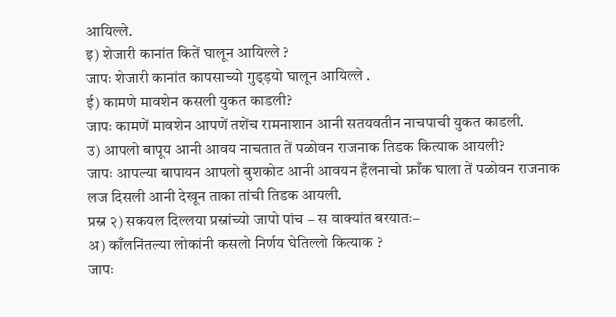आयिल्ले.
इ) शेजारी कानांत कितें घालून आयिल्ले ?
जापः शेजारी कानांत कापसाच्यो गुड्ड़यो घालून आयिल्ले .
ई) कामणे मावशेन कसली युकत काडली?
जापः कामणें मावशेन आपणें तशेंच रामनाशान आनी सतयवतीन नाचपाची युकत काडली.
उ) आपलो बापूय आनी आवय नाचतात तें पळोवन राजनाक तिडक कित्याक आयली?
जापः आपल्या बापायन आपलो बुशकोट आनी आवयन हँलनाचो फ्राँक घाला तें पळोवन राजनाक लज दिसली आनी देखून ताका तांची तिडक आयली.
प्रस्न २) सकयल दिल्लया प्रस्नांच्यो जापो पांच – स वाक्यांत बरयातः–
अ) काँलनिंतल्या लोकांनी कसलो निर्णय घेतिल्लो कित्याक ?
जापः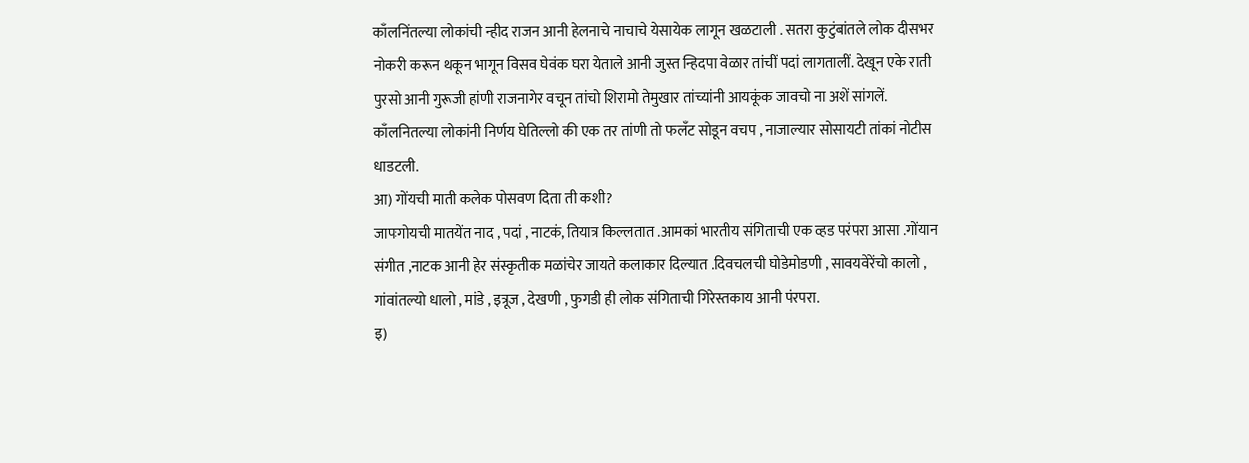काँलनिंतल्या लोकांची न्हीद राजन आनी हेलनाचे नाचाचे येसायेक लागून खळटाली . सतरा कुटुंबांतले लोक दीसभर नोकरी करून थकून भागून विसव घेवंक घरा येताले आनी जुस्त न्हिदपा वेळार तांचीं पदां लागतालीं. देखून एके राती पुरसो आनी गुरूजी हांणी राजनागेर वचून तांचो शिरामो तेमुखार तांच्यांनी आयकूंक जावचो ना अशें सांगलें. काँलनितल्या लोकांनी निर्णय घेतिल्लो की एक तर तांणी तो फलँट सोडून वचप , नाजाल्यार सोसायटी तांकां नोटीस धाडटली.
आ) गोंयची माती कलेक पोसवण दिता ती कशी?
जापःगोयची मातयेंत नाद , पदां , नाटकं, तियात्र किल्लतात .आमकां भारतीय संगिताची एक व्हड परंपरा आसा .गोंयान संगीत ,नाटक आनी हेर संस्कृतीक मळांचेर जायते कलाकार दिल्यात .दिवचलची घोडेमोडणी , सावयवेरेंचो कालो , गांवांतल्यो धालो , मांडे , इत्रूज , देखणी , फुगडी ही लोक संगिताची गिरेस्तकाय आनी पंरपरा.
इ)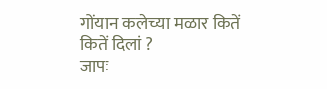गोंयान कलेच्या मळार कितें कितें दिलां ?
जापः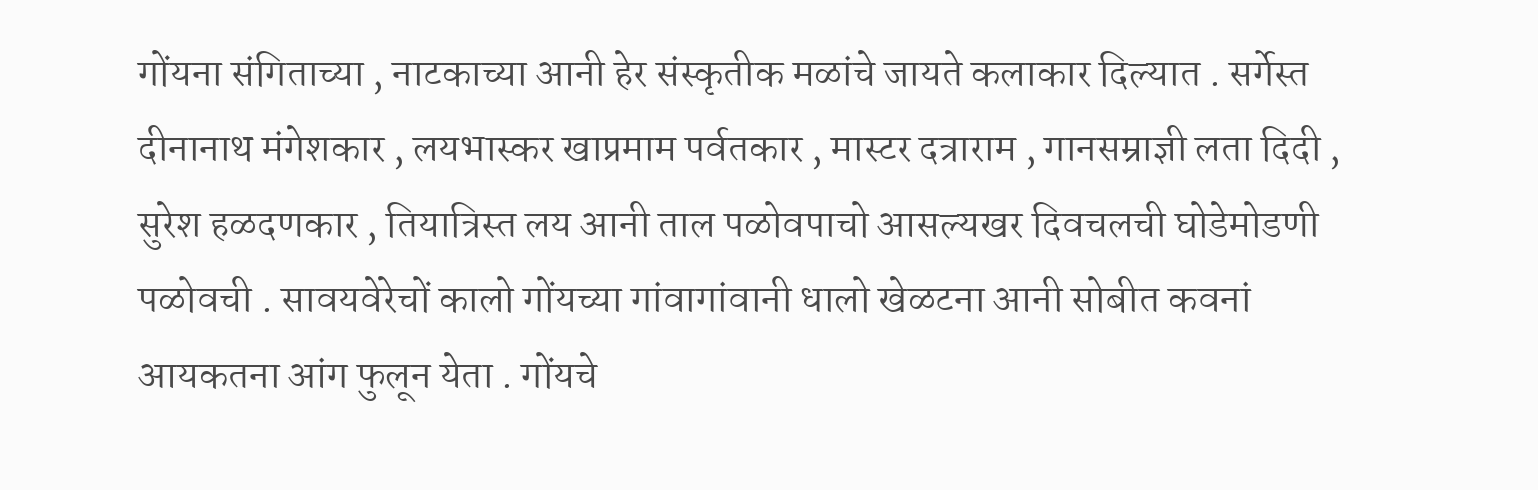गोंयना संगिताच्या , नाटकाच्या आनी हेर संस्कृतीक मळांचे जायते कलाकार दिल्यात . सर्गेस्त दीनानाथ मंगेशकार , लयभास्कर खाप्रमाम पर्वतकार , मास्टर दत्राराम , गानसम्राज्ञी लता दिदी , सुरेश हळदणकार , तियात्रिस्त लय आनी ताल पळोवपाचो आसल्यखर दिवचलची घोडेमोडणी पळोवची . सावयवेरेचों कालो गोंयच्या गांवागांवानी धालो खेळटना आनी सोबीत कवनां आयकतना आंग फुलून येता . गोंयचे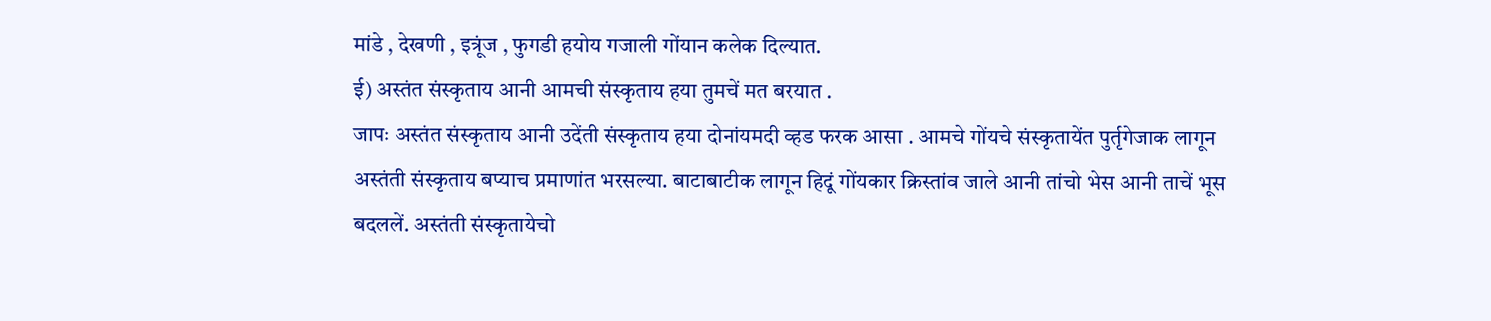मांडे , देखणी , इत्रूंज , फुगडी हयोय गजाली गोंयान कलेक दिल्यात.
ई) अस्तंत संस्कृताय आनी आमची संस्कृताय हया तुमचें मत बरयात .
जापः अस्तंत संस्कृताय आनी उदेंती संस्कृताय हया दोनांयमदी व्हड फरक आसा . आमचे गोंयचे संस्कृतायेंत पुर्तृगेजाक लागून अस्तंती संस्कृताय बप्याच प्रमाणांत भरसल्या. बाटाबाटीक लागून हिदूं गोंयकार क्रिस्तांव जाले आनी तांचो भेस आनी ताचें भूस बदललें. अस्तंती संस्कृतायेचो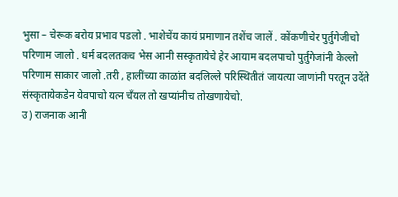भुसा – चेरूक बरोय प्रभाव पडलो . भाशेचेंय कायं प्रमाणान तशेंच जालें . कोंकणीचेर पुर्तुगेजीचो परिणाम जालो . धर्म बदलतकच भेस आनी सस्कृतायेचे हेर आयाम बदलपाचो पुर्तुगेजांनी केल्लो परिणाम साकार जालो .तरी , हालींच्या काळांत बदलिल्ले परिस्थितीतं जायत्या जाणांनी परतून उदेंते संस्कृतायेकडेन येवपाचो यत्न चँयल तो खप्यांनीच तोखणायेचो.
उ) राजनाक आनी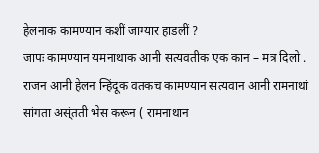हेलनाक कामण्यान कशीं जाग्यार हाडलीं ?
जापः कामण्यान यमनाथाक आनी सत्यवतीक एक कान – मत्र दिलो . राजन आनी हेलन न्हिंदूक वतकच कामण्यान सत्यवान आनी रामनाथां सांगता अस्ंतती भेस करून ( रामनाथान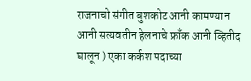राजनाचो संगीत बुशकोट आनी कामण्यान आनी सत्यवतीन हेलनाचे फ्राँक आनी व्हितीद घालून ) एका कर्कश पदाच्या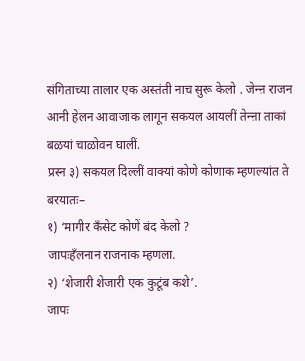संगिताच्या तालार एक अस्तंती नाच सुरू केलो . जेन्ऩ राजन आनी हेलन आवाजाक लागून सकयल आयलीं तेन्ऩा ताकां बळयां चाळोवन घालीं.
प्रस्न ३) सकयल दिल्लीं वाक्यां कोणे कोणाक म्हणल्यांत ते बरयातः–
१) ‘मागीर कँसेट कोणें बंद केलो ?
जापःहँलनान राजनाक म्हणला.
२) ‘शेजारी शेजारी एक कुटूंब कशे’.
जापः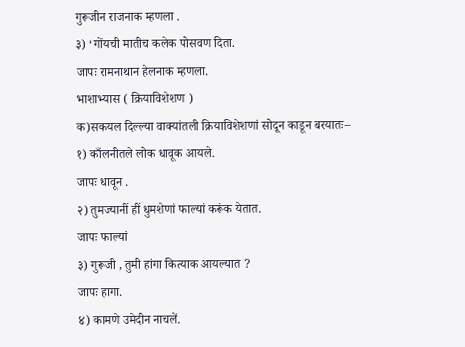गुरूजीन राजनाक म्हणला .
३) ‘गोंयची मातीच कलेक पोसवण दिता.
जापः रामनाथान हेलनाक म्हणला.
भाशाभ्यास ( क्रियाविशेशण )
क)सकयल दिल्ल्या वाक्यांतली क्रियाविशेशणां सोदून काडून बरयातः–
१) काँलनीतले लोक धावूक आयले.
जापः धावून .
२) तुमज्यानीं हीं धुमशेणां फाल्यां करूंक येतात.
जापः फाल्यां
३) गुरूजी , तुमी हांगा कित्याक आयल्यात ?
जापः हागा.
४) कामणे उमेदीन नाचलें.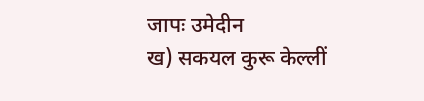जापः उमेदीन
ख) सकयल कुरू केल्लीं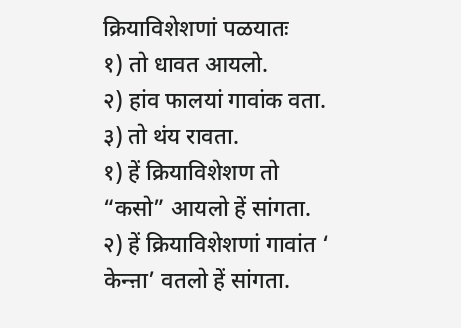क्रियाविशेशणां पळयातः
१) तो धावत आयलो.
२) हांव फालयां गावांक वता.
३) तो थंय रावता.
१) हें क्रियाविशेशण तो “कसो” आयलो हें सांगता.
२) हें क्रियाविशेशणां गावांत ‘ केन्ऩा’ वतलो हें सांगता.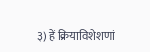३) हें क्रियाविशेशणां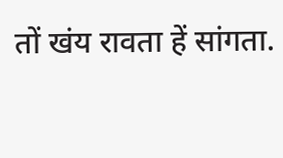तों खंय रावता हें सांगता.